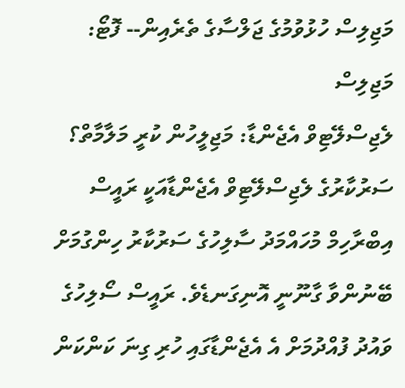މަޖިލިސް ހުޅުވުމުގެ ޖަލްސާގެ ތެރެއިން-- ފޮޓޯ: މަޖިލިސް
ލެޖިސްލޭޓިވް އެޖެންޑާ: މަޖިލީހުން ކުރީ މަލާމާތް؟
ސަރުކާރުގެ ލެޖިސްލޭޓިވް އެޖެންޑާއަކީ ރައީސް އިބްރާހިމް މުހައްމަދު ސާލިހުގެ ސަރުކާރު ހިންގުމަށް ބޭނުންވާ ގާނޫނީ އޮނިގަނޑެވެ. ރައީސް ސޯލިހުގެ ވައުދު ފުއްދުމަށް އެ އެޖެންޑާގައި ހުރި ގިނަ ކަންކަން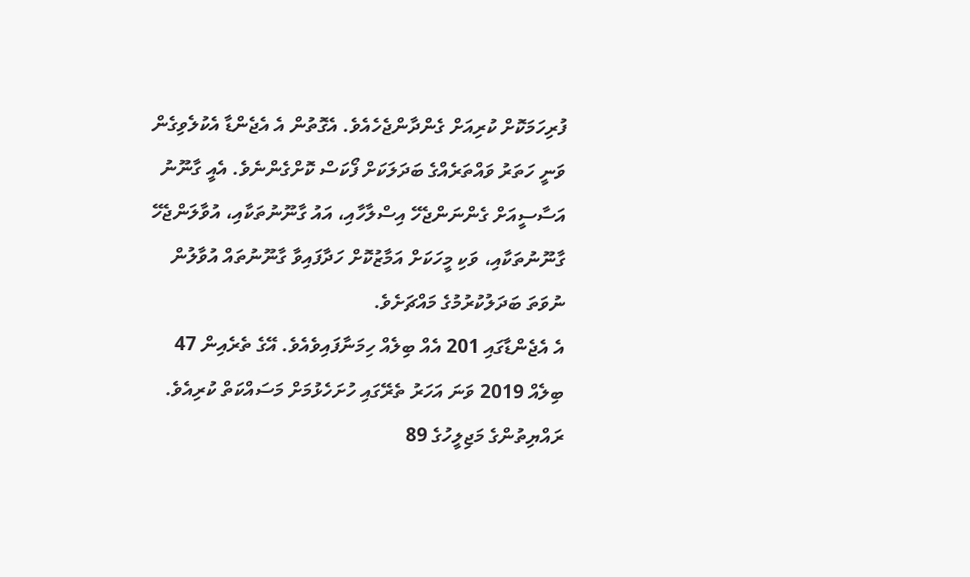ފުރިހަމަކޮށް ކުރިއަށް ގެންދާންޖެހެއެވެ. އެގޮތުން އެ އެޖެންޑާ އެކުލެވިގެން ވަނީ ހަތަރު ވައްތަރެއްގެ ބަދަލަކަށް ފޯކަސް ކޮށްގެންނެވެ. އެއީ ގާނޫނު އަސާސީއަށް ގެންނަންޖެހޭ އިސްލާހާއި، އައު ގާނޫނުތަކާއި، އުވާލަންޖެހޭ ގާނޫނުތަކާއި، ވަކި މީހަކަށް އަމާޒުކޮށް ހަދާފައިވާ ގާނޫނުތައް އުވާލުން ނުވަތަ ބަދަލުކުރުމުގެ މައްޗަށެވެ.
އެ އެޖެންޑާގައި 201 އެއް ބިލެއް ހިމަނާފައިވެއެވެ. އޭގެ ތެރެއިން 47 ބިލެއް 2019 ވަނަ އަހަރު ތެރޭގައި ހުށަހެޅުމަށް މަސައްކަތް ކުރިއެވެ. ރައްޔިތުންގެ މަޖިލީހުގެ 89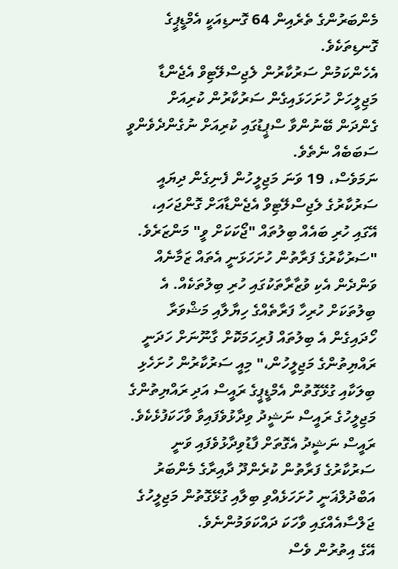މެންބަރުންގެ ތެރެއިން 64 ގޮނޑިއަކީ އެމްޑީޕީގެ ގޮނޑިތަކެވެ.
އެހެންކަމުން ސަރުކާރުން ލެޖިސްލޭޓިވް އެޖެންޑާ މަޖިލީހަށް ހުށަހަޅައިގެން ސަރުކާރުން ކުރިއަށް ގެންދަން ބޭނުންވާ ސްޕީޑުގައި ކުރިއަށް ނުގެންދެވެންވީ ސަބަބެއް ނެތެވެ.
ނަމަވެސް، 19 ވަނަ މަޖިލީހުން ފެނިގެން ދިޔައީ ސަރުކާރުގެ ލެޖިސްލޭޓިވް އެޖެންޑާއަށް ގޮންޖަހައި، އޭގައި ހުރި ބައެއް ބިލުތައް "ޖޯކަކަށް ވީ" މަންޒަރެވެ.
"ސަރުކާރުގެ ފަރާތުން ހުށަހަޅަނީ އެތައް ޒަމާނެއް ވަންދެން އެކި ވުޒާރާތަކުގައި ހުރި ބިލުތަކެއް. އެ ބިލުތަކަށް ހުރިހާ ފަރާތެއްގެ ހިޔާލާއި މަޝްވަރާ ހޯދައިގެން އެ ބިލުތައް ފުރިހަމަކޮށް ގާނޫނަށް ހަދަނީ ރައްޔިތުންގެ މަޖިލީހުން،" މިއީ ސަރުކާރުން ހުށަހެޅި ބިލަކާއި ގުޅޭގޮތުން އެމްޑީޕީގެ ރައީސް އަދި ރައްޔިތުންގެ މަޖިލީހުގެ ރައީސް ނަޝީދު ވިދާޅުވެފައިވާ ވާހަކަފުޅެކެވެ.
ރައީސް ނަޝީދު އެގޮތަށް ފާޑުވިދާޅުވެފައި ވަނީ ސަރުކާރުގެ ފަރާތުން ކުރެންދޫ ދާއިރާގެ މެންބަރު އަބްދުލްޣަނީ ހުށަހަޅެއްވި ބިލާއި ގުޅޭގޮތުން މަޖިލީހުގެ ޖަލްސާއެއްގައި ވާހަކަ ދައްކަވަމުންނެވެ.
އޭގެ އިތުރުން ވެސް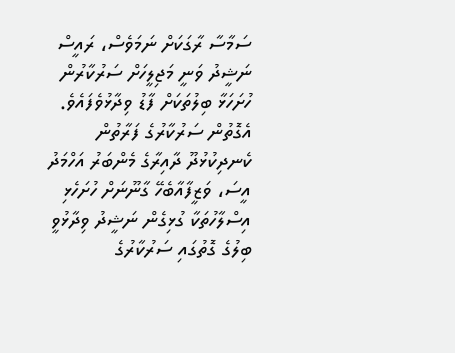ސަމާސާ ރާގަކަށް ނަމަވެސް، ރައީސް ނަޝީދު ވަނީ މަޖިލީހަށް ސަރުކާރުން ހުށަހަޅާ ބިލުތަކަށް ފާޑު ވިދާޅުވެފައެވެ.
އެގޮތުން ސަރުކާރުގެ ފަރާތުން ކެނދިކުޅުދޫ ދާއިރާގެ މެންބަރު އަހްމަދު އީސަ، ވަޒީފާއާބެހޭ ގާނޫނަށް ހުށަހެޅި އިސްލާހުތަކާ ގުޅިގެން ނަޝީދު ވިދާޅުވީ ބިލުގެ ގޮތުގައި ސަރުކާރުގެ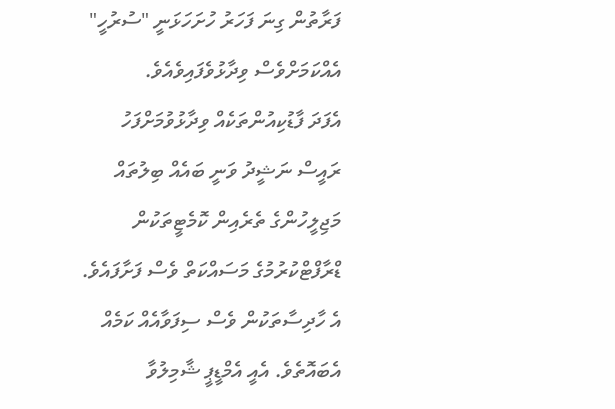ފަރާތުން ގިނަ ފަހަރު ހުށަހަޅަނީ "ސުރުހީ" އެއްކަމަށްވެސް ވިދާޅުވެފައިވެއެވެ.
އެފަދަ ފާޑުކިއުންތަކެއް ވިދާޅުވުމަށްފަހު ރައީސް ނަޝީދު ވަނީ ބައެއް ބިލުތައް މަޖިލީހުންގެ ތެރެއިން ކޮމެޓީތަކުން ޑްރާފްޓްކުރުމުގެ މަސައްކަތް ވެސް ފަށާފައެވެ.
އެ ހާދިސާތަކުން ވެސް ސިފަވާއެއް ކަމެއް އެބައޮތެވެ. އެއީ އެމްޑީޕީ ޝާމިލުވާ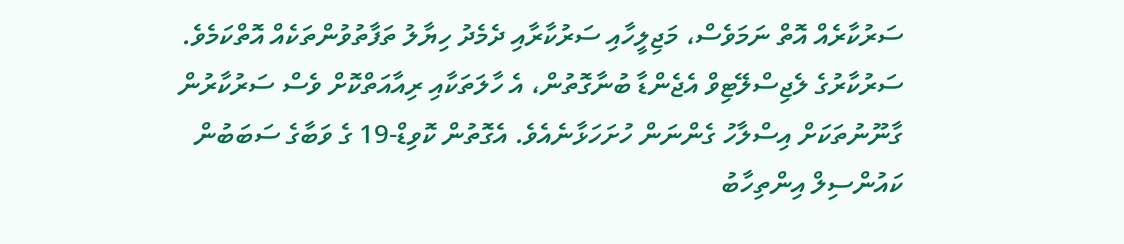ސަރުކާރެއް އޮތް ނަމަވެސް، މަޖިލީހާއި ސަރުކާރާއި ދެމެދު ހިޔާލު ތަފާތުވުންތަކެއް އޮތްކަމެވެ.
ސަރުކާރުގެ ލެޖިސްލޭޓިވް އެޖެންޑާ ބުނާގޮތުން، އެ ހާލަތަކާއި ރިއާއަތްކޮށް ވެސް ސަރުކާރުން ގާނޫނުތަކަށް އިސްލާހު ގެންނަން ހުށަހަޅާނެއެވެ. އެގޮތުން ކޮވިޑް-19 ގެ ވަބާގެ ސަބަބުން ކައުންސިލް އިންތިހާބު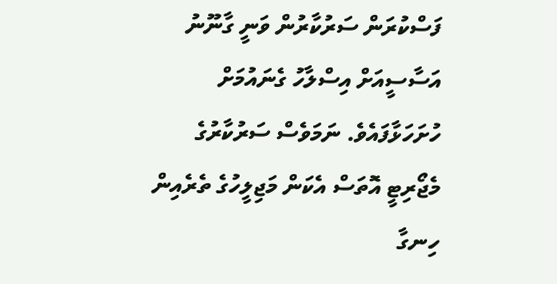ފަސްކުރަން ސަރުކާރުން ވަނީ ގާނޫނު އަސާސީއަށް އިސްލާހު ގެނައުމަށް ހުށަހަޅާފައެވެ. ނަމަވެސް ސަރުކާރުގެ މެޖޯރިޓީ އޮތަސް އެކަން މަޖިލީހުގެ ތެރެއިން ހިނގާ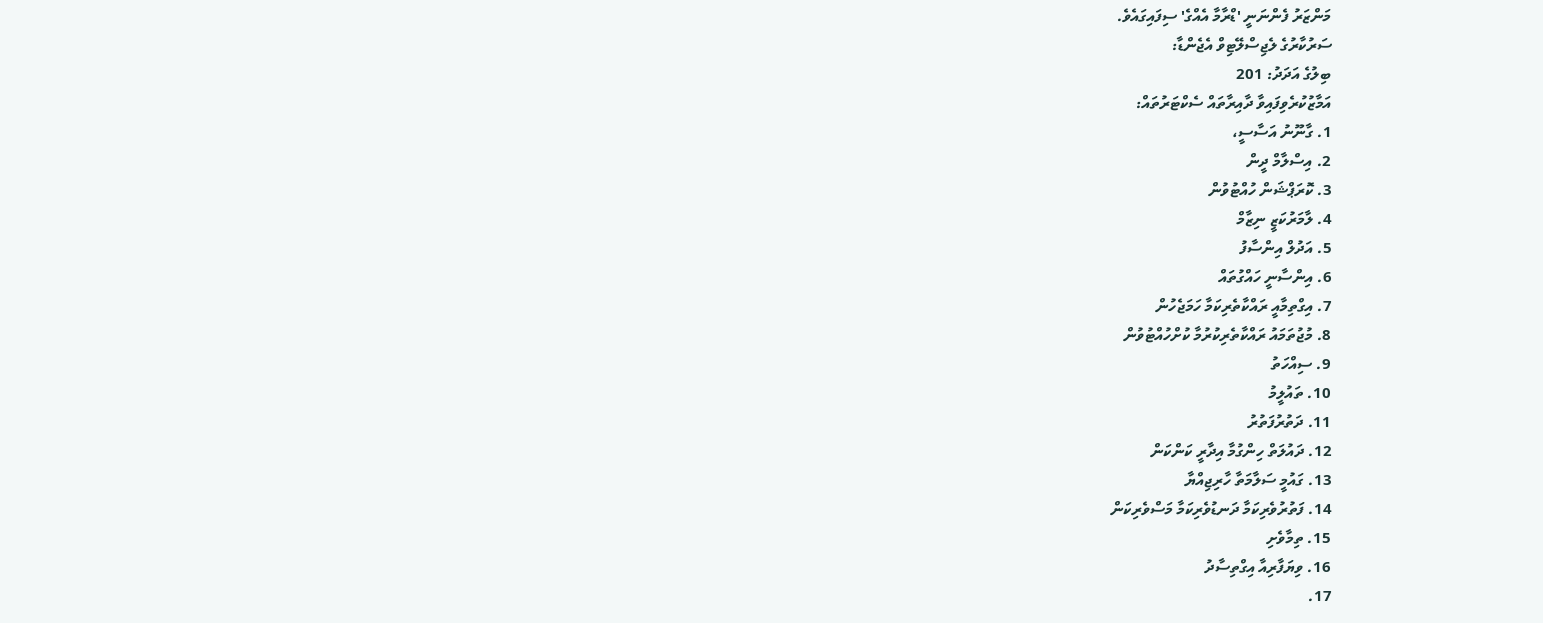މަންޒަރު ފެންނަނީ 'ޑްރާމާ އެއްގެ' ސިފައިގައެވެ.
ސަރުކާރުގެ ލެޖިސްލޭޓިވް އެޖެންޑާ:
ބިލުގެ އަދަދު: 201
އަމާޒުކުރެވިފައިވާ ދާއިރާތައް ސެކްޓަރުތައް:
1. ގާނޫނު އަސާސީ،
2. އިސްލާމް ދީން
3. ކޮރަޕްޝަން ހުއްޓުވުން
4. ލާމަރުކަޒީ ނިޒާމް
5. އަދުލް އިންސާފު
6. އިންސާނީ ހައްގުތައް
7. އިގްތިމާއީ ރައްކާތެރިކަމާ ހަމަޖެހުން
8. މުޖުތަމައު ރައްކާތެރިކުރުމާ ކުށްހުއްޓުވުން
9. ސިއްހަތު
10. ތައުލީމު
11. ދަތުރުފަތުރު
12. ދައުލަތް ހިންގުމާ އިދާރީ ކަންކަން
13. ގައުމީ ސަލާމަތާ ހާރިޖިއްޔާ
14. ފަތުރުވެރިކަމާ ދަނޑުވެރިކަމާ މަސްވެރިކަން
15. ތިމާވެށި
16. ވިޔަފާރިއާ އިގްތިސާދު
17.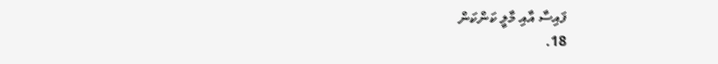ފައިސާ އާއި މާލީ ކަންކަން
18.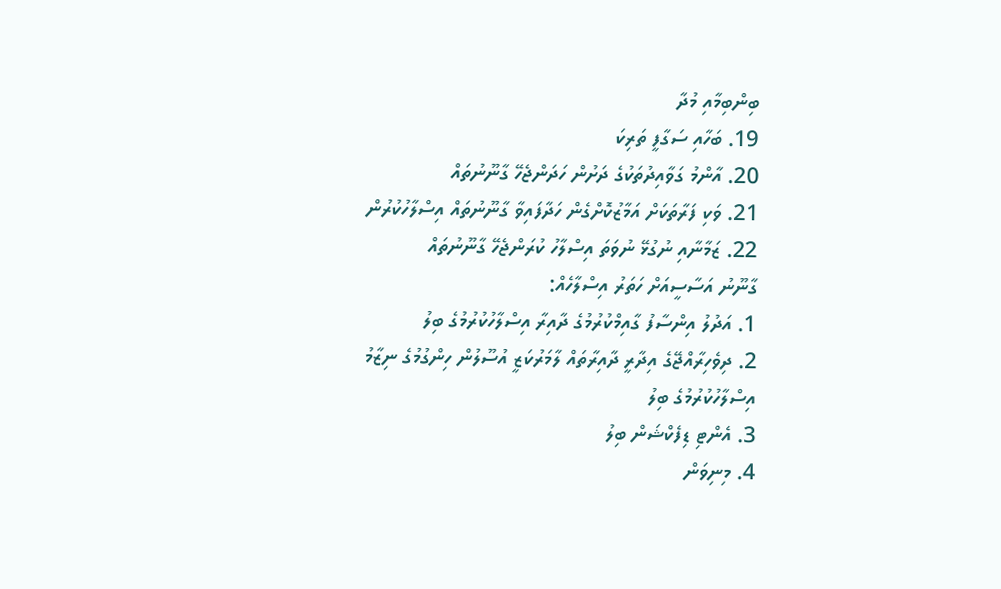ބިންބިމާއި މުދާ
19. ބަހާއި ސަގާފީ ތަރިކަ
20. އާންމު ގަވާއިދުތަކުގެ ދަށުން ހަދަންޖެހޭ ގާނޫނުތައް
21. ވަކި ފަރާތަކަށް އަމާޒުކޮށްގެން ހަދާފައިވާ ގާނޫނުތައް އިސްލާހުކުރުން
22. ޒަމާނާއި ނުގުޅޭ ނުވަތަ އިސްލާހު ކުރަންޖެހޭ ގާނޫނުތައް
ގާނޫނު އަސާސީއަށް ހަތަރު އިސްލާހެއް:
1. އަދުލު އިންސާފު ގާއިމްކުރުމުގެ ދާއިރާ އިސްލާހުކުރުމުގެ ބިލު
2. ދިވެހިރާއްޖޭގެ އިދާރީ ދާއިރާތައް ލާމަރުކަޒީ އުސޫލުން ހިންގުމުގެ ނިޒާމު އިސްލާހުކުރުމުގެ ބިލު
3. އެންޓި ޑިފެކްޝަން ބިލު
4. މިނިވަން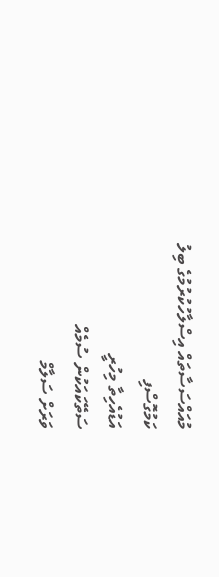މުއައްސަސާތައް އިސްލާހުކުރުމުގެ ބިލު
ކަމުގޮސްފި
އަޑުއެހިތާ މިހުރީ
ސަތޭކައަކުން ސުމެއް
ވަރަށް ސަލާމް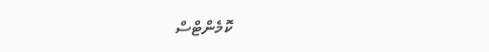ކޮމެންޓްސް